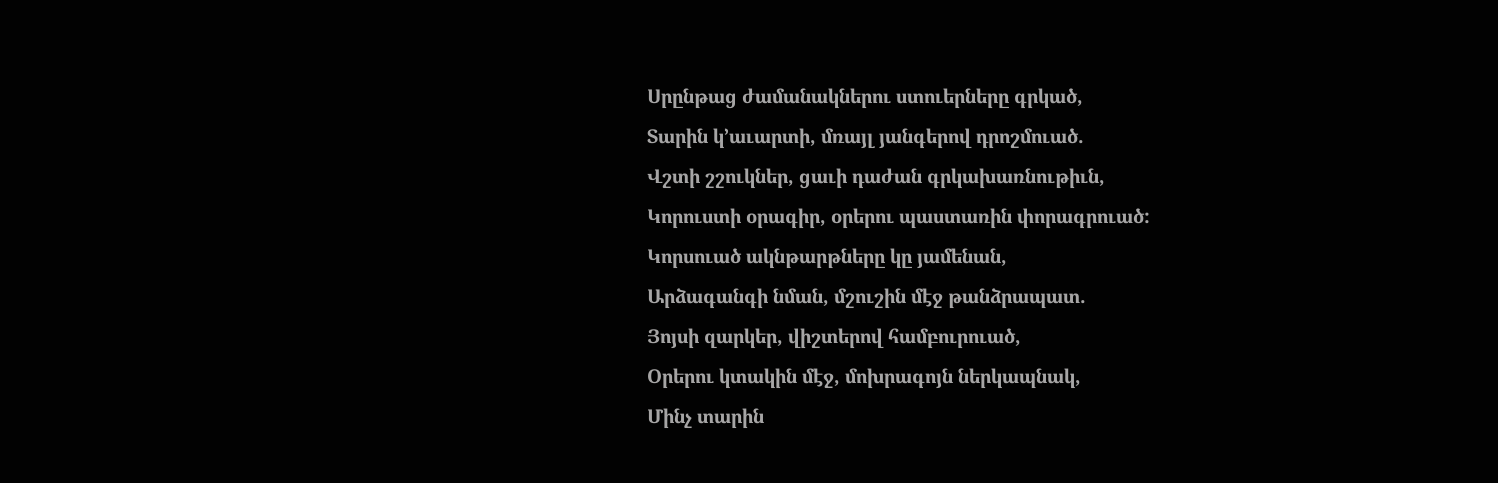Սրընթաց ժամանակներու ստուերները գրկած,
Տարին կ’աւարտի, մռայլ յանգերով դրոշմուած.
Վշտի շշուկներ, ցաւի դաժան գրկախառնութիւն,
Կորուստի օրագիր, օրերու պաստառին փորագրուած:
Կորսուած ակնթարթները կը յամենան,
Արձագանգի նման, մշուշին մէջ թանձրապատ.
Յոյսի զարկեր, վիշտերով համբուրուած,
Օրերու կտակին մէջ, մոխրագոյն ներկապնակ,
Մինչ տարին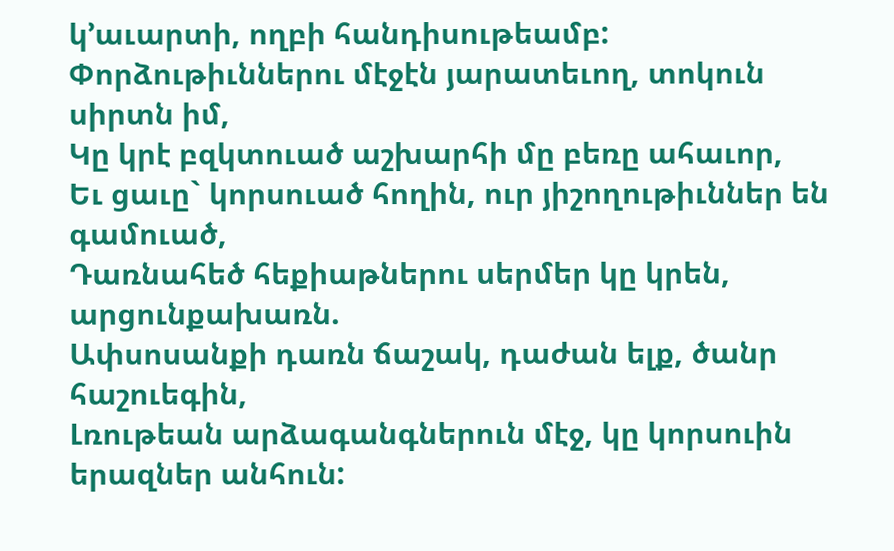կ’աւարտի, ողբի հանդիսութեամբ:
Փորձութիւններու մէջէն յարատեւող, տոկուն սիրտն իմ,
Կը կրէ բզկտուած աշխարհի մը բեռը ահաւոր,
Եւ ցաւը` կորսուած հողին, ուր յիշողութիւններ են գամուած,
Դառնահեծ հեքիաթներու սերմեր կը կրեն, արցունքախառն.
Ափսոսանքի դառն ճաշակ, դաժան ելք, ծանր հաշուեգին,
Լռութեան արձագանգներուն մէջ, կը կորսուին երազներ անհուն: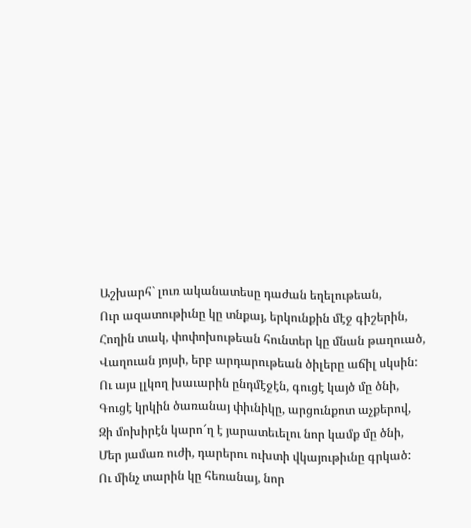Աշխարհ` լուռ ականատեսը դաժան եղելութեան,
Ուր ազատութիւնը կը տնքայ, երկունքին մէջ գիշերին,
Հողին տակ, փոփոխութեան հունտեր կը մնան թաղուած,
Վաղուան յոյսի, երբ արդարութեան ծիլերը աճիլ սկսին:
Ու այս լլկող խաւարին ընդմէջէն, գուցէ կայծ մը ծնի,
Գուցէ կրկին ծառանայ փիւնիկը, արցունքոտ աչքերով,
Զի մոխիրէն կարո՜ղ է յարատեւելու նոր կամք մը ծնի,
Մեր յամառ ուժի, դարերու ուխտի վկայութիւնը գրկած:
Ու մինչ տարին կը հեռանայ, նոր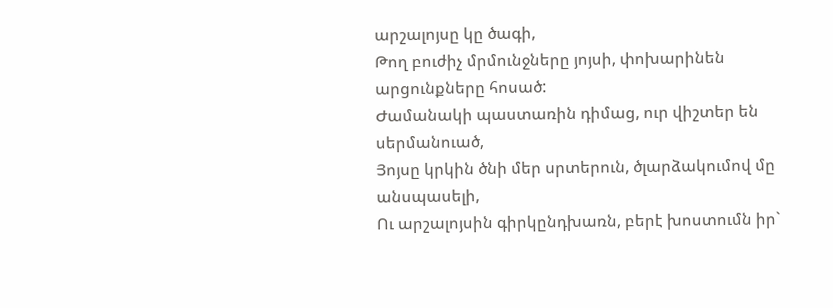արշալոյսը կը ծագի,
Թող բուժիչ մրմունջները յոյսի, փոխարինեն արցունքները հոսած:
Ժամանակի պաստառին դիմաց, ուր վիշտեր են սերմանուած,
Յոյսը կրկին ծնի մեր սրտերուն, ծլարձակումով մը անսպասելի,
Ու արշալոյսին գիրկընդխառն, բերէ խոստումն իր`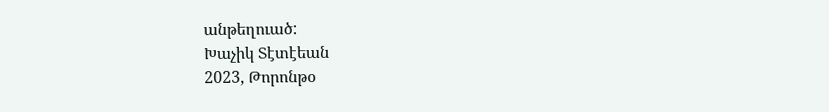անթեղուած:
Խաչիկ Տէտէեան
2023, Թորոնթօ